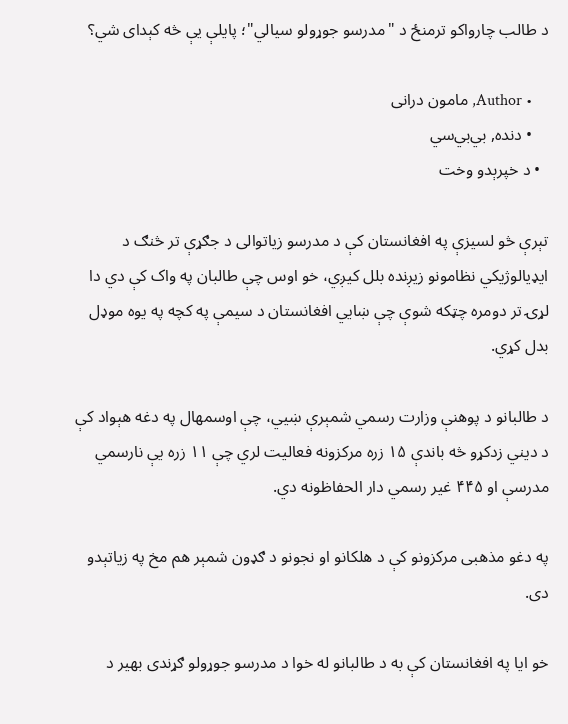د طالب چارواکو ترمنځ د "مدرسو جوړولو سیالي"؛ پایلې یې څه کېدای شي؟

    • Author, مامون درانی
    • دنده, بي‌بي‌سي
  • د خپرېدو وخت

تېرې څو لسیزې په افغانستان کې د مدرسو زیاتوالی د جګړې تر څنګ د ایډیالوژیکي نظامونو زیږنده بلل کیږي، خو اوس چې طالبان په واک کې دي دا لړۍ تر دومره چټکه شوې چې ښایي افغانستان د سیمې په کچه په یوه موډل بدل کړي.

د طالبانو د پوهنې وزارت رسمي شمېرې ښيي، چې اوسمهال په دغه هېواد کې د دیني زدکړو څه باندې ۱۵ زره مرکزونه فعالیت لري چې ۱۱ زره یې نارسمي مدرسې او ۴۴۵ غیر رسمي دار الحفاظونه دي.

په دغو مذهبی مرکزونو کې د هلکانو او نجونو د ګډون شمېر هم مخ په زیاتېدو دی.

خو ايا په افغانستان کې به د طالبانو له خوا د مدرسو جوړولو ګړندی بهیر د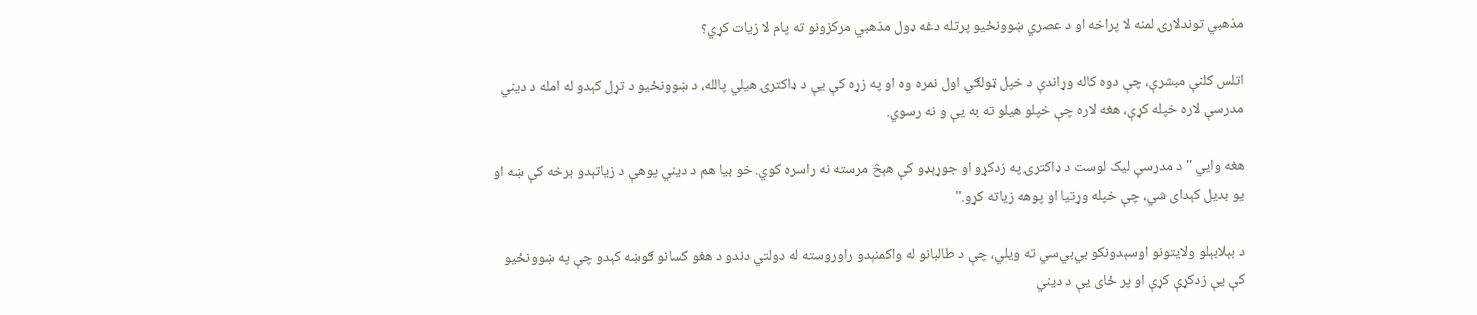مذهبي توندلارۍ لمنه لا پراخه او د عصري ښوونځيو پرتله دغه ډول مذهبي مرکزونو ته پام لا زیات کړي؟

اتلس کلنې مبشرې، چې دوه کاله وړاندې د خپل ټولګي اول نمره وه او په زړه کې یې د ډاکترۍ هیلي پالله، د ښوونځیو د تړل کېدو له امله د دیني مدرسې لاره خپله کړې، هغه لاره چې خپلو هیلو ته به یې و نه رسوي.

هغه وايي‌ ''د مدرسې لیک لوست د ډاکترۍ په زدکړو او جوړېډو کې هېڅ مرسته نه راسره کوي. خو بیا هم د دیني پوهې د زیاتېدو برخه کې ښه او یو بدیل کېدای شي، چې خپله وړتیا او پوهه زیاته کړو.''

د بېلابېلو ولایتونو اوسېدونکو بي‌بي‌سي ته ویلي، چې د طالبانو له واکمنېدو راوروسته له دولتي دندو د هغو کسانو ګوښه کېدو چې په ښوونځیو کې یې زدکړې کړې او پر ځای یې د دیني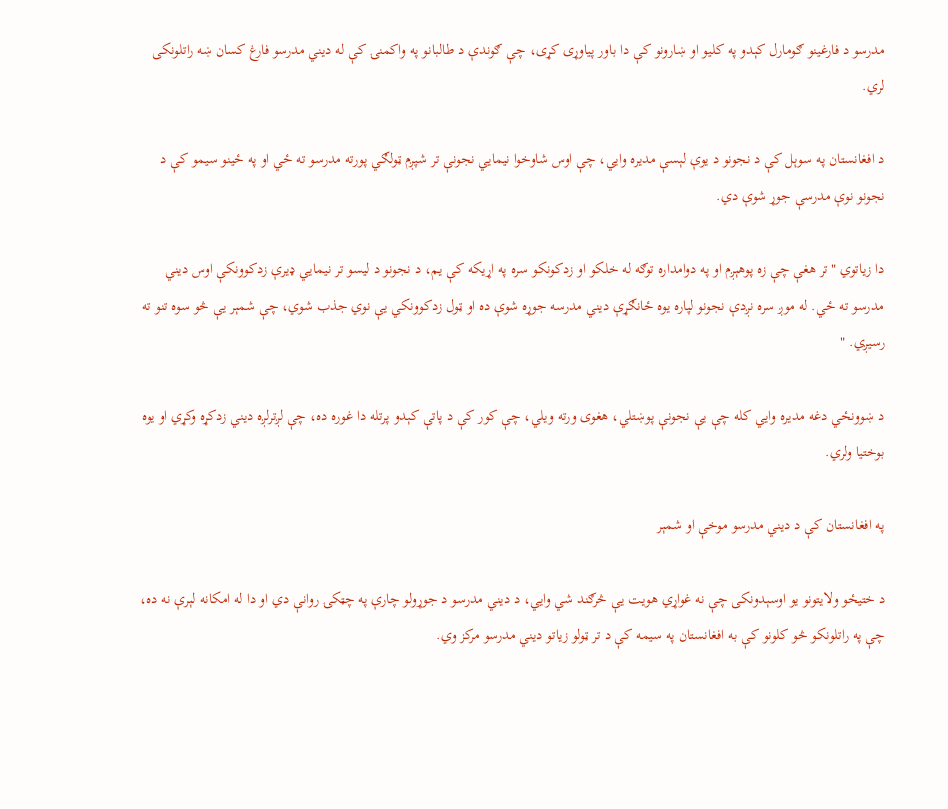مدرسو د فارغینو ګومارل کېدو په کلیو او ښارونو کې دا باور پیاوړی کړی، چې ګوندې د طالبانو په واکمنۍ کې له دیني مدرسو فارغ کسان ښه راتلونکی لري.

د افغانستان په سوېل کې د نجونو د يوې لېسې مديره وايي، چې اوس شاوخوا نيمايي نجونې تر شپږم ټولګي پورته مدرسو ته ځي او په ځينو سيمو کې د نجونو نوې مدرسې جوړ شوې دي.

دا زیاتوي "تر هغې چې زه پوهېږم او په دوامداره توګه له خلکو او زدکونکو سره په اړیکه کې یم، د نجونو د لیسو تر نیمایي ډیرې زدکوونکې اوس دیني مدرسو ته ځي. له موږ سره نږدې نجونو لپاره یوه ځانګړې دیني مدرسه جوړه شوې ده او ټول زدکوونکي یې نوي جذب شوي، چې شمېر یې څو سوه تنو ته رسیږي. "

د ښوونځي دغه مدیره وایي کله چې یې نجونې پوښتلي، هغوی ورته ویلي، چې کور کې د پاتې کېدو پرتله دا غوره ده، چې لږترلږه دیني زدکړه وکړي او یوه بوختیا ولري.

په افغانستان کې د دیني مدرسو موخې او شمېر

د ختيځو ولايتونو يو اوسېدونکى چې نه غواړي هويت يې څرګند شي وايي، د ديني مدرسو د جوړولو چارې په چټکۍ روانې دي او دا له امکانه لېرې نه ده، چې په راتلونکو څو کلونو کې به افغانستان په سیمه کې د تر ټولو زياتو ديني مدرسو مرکز وي.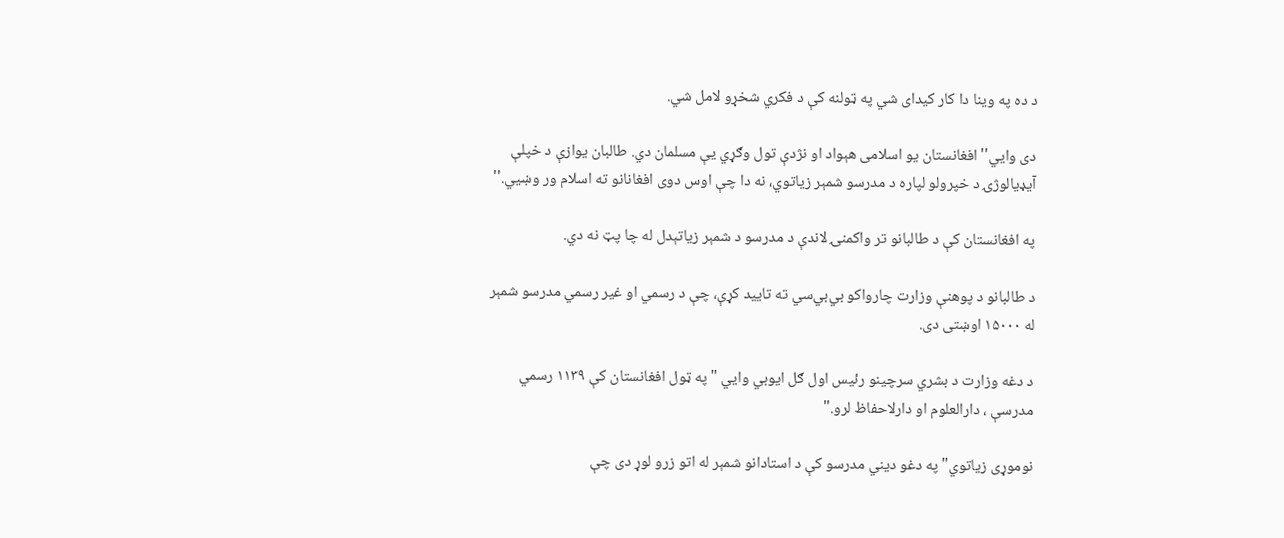د ده په وینا دا کار کیدای شي په ټولنه کې د فکري شخړو لامل شي.

دی وايي‌''افغانستان یو اسلامی هېواد او نژدې تول وګړي یې مسلمان دي. طالبان یوازې د خپلې آیډیالوژۍ د خپرولو لپاره د مدرسو شمېر زیاتوي، نه دا چې اوس دوی افغانانو ته اسلام ور وښیي.''

په افغانستان کې د طالبانو تر واکمنۍ لاندې د مدرسو د شمېر زیاتېدل له چا پټ نه دي.

د طالبانو د پوهنې وزارت چارواکو بي‌بي‌سي ته تایید کړې، چې د رسمي او غیر رسمي مدرسو شمېر له ۱۵۰۰۰ اوښتی دی.

د دغه وزارت د بشري سرچینو رئیس اول ګل ایوبي وایي "په ټول افغانستان کې ۱۱۳۹ رسمي مدرسې ، دارالعلوم او دارلاحفاظ لرو."

نوموړی زیاتوي‌"په دغو ديني مدرسو کې د استادانو شمېر له اتو زرو لوړ دى چې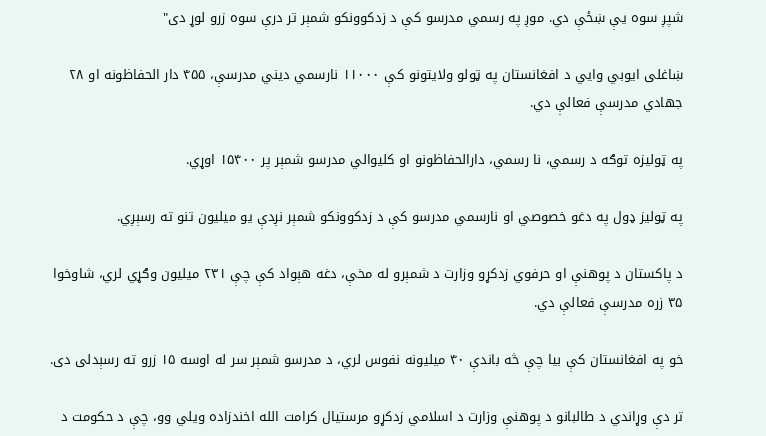شپږ سوه يې ښځې دي. موږ په رسمي مدرسو کې د زدکوونکو شمېر تر درې سوه زرو لوړ دی"

ښاغلی ایوبي وایي د افغانستان په ټولو ولایتونو کې ۱۱۰۰۰ نارسمي دیني مدرسې، ۴۵۵ دار الحفاظونه او ۲۸ جهادي مدرسې فعالې دي.

په ټولیزه توګه د رسمي، نا رسمي، دارالحفاظونو او کلیوالي مدرسو شمېر پر ۱۵۴۰۰ اوړي.

په ټولیز ډول په دغو خصوصي او نارسمي مدرسو کې د زدکوونکو شمېر نږدې یو میلیون تنو ته رسېږي.

د پاکستان د پوهنې او حرفوي زدکړو وزارت د شمېرو له مخې، دغه هېواد کې چې ٢٣١ ميليون وګړي لري، شاوخوا ۳۵ زره مدرسې فعالې دي.

خو په افغانستان کې بیا چې څه باندې ۴۰ میلیونه نفوس لري، د مدرسو شمېر سر له اوسه ۱۵ زرو ته رسېدلی دی.

تر دې وړاندي د طالبانو د پوهنې وزارت د اسلامي زدکړو مرستیال کرامت الله اخندزاده ویلي وو، چې د حکومت د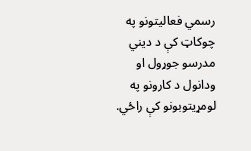رسمي فعالیتونو په چوکاټ کې د دیني مدرسو جوړول او ودانول د کارونو په لومړیتوبونو کې راځي.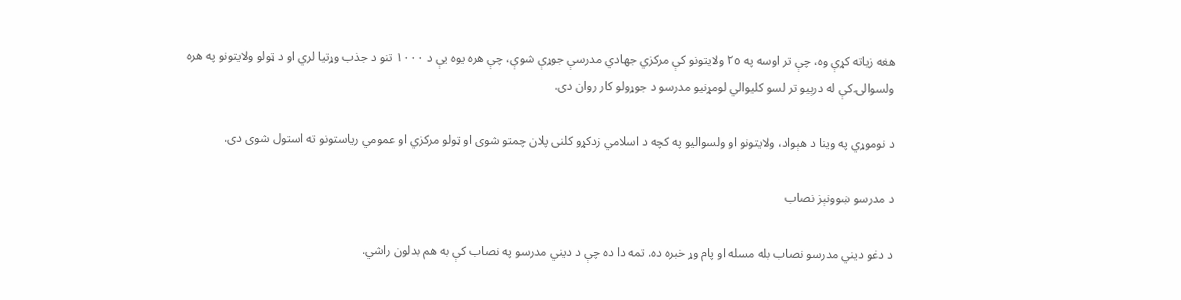هغه زیاته کړې وه، چې تر اوسه په ٢٥ ولايتونو کې مرکزي جهادي مدرسې جوړې شوې، چې هره يوه يې د ١٠٠٠ تنو د جذب وړتیا لري او د ټولو ولايتونو په هره ولسوالۍ کې له درېيو تر لسو کلیوالي لومړنیو مدرسو د جوړولو کار روان دى.

د نوموړي په وينا د هېواد، ولايتونو او ولسواليو په کچه د اسلامي زدکړو کلنى پلان چمتو شوى او ټولو مرکزي او عمومي رياستونو ته استول شوى دى.

د مدرسو ښوونېز نصاب

د دغو دیني مدرسو نصاب بله مسله او پام وړ خبره ده. تمه دا ده چې د دیني مدرسو په نصاب کې به هم بدلون راشي.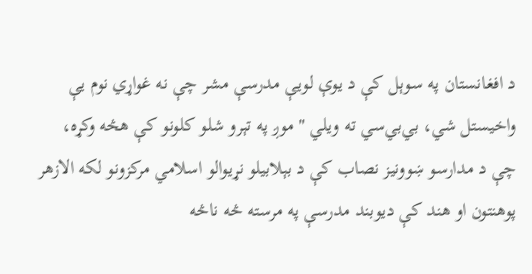د افغانستان په سوېل کې د یوې لویې مدرسې مشر چې نه غواړي نوم یې واخیستل شي، بي‌بي‌سي ته ویلي "موږ په تېرو شلو کلونو کې هڅه وکړه، چې د مدارسو ښوونیز نصاب کې د بېلابیلو نړیوالو اسلامي مرکزونو لکه الازهر پوهنتون او هند کې دیوبند مدرسې په مرسته څه ناڅه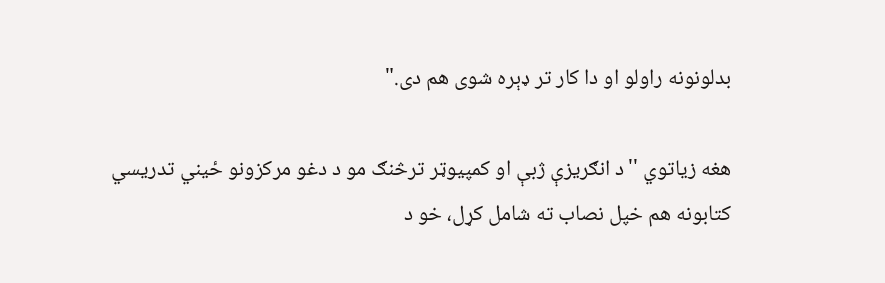بدلونونه راولو او دا کار تر ډېره شوی هم دی."

هغه زیاتوي ''د انګریزې ژبې او کمپیوټر ترڅنګ مو د دغو مرکزونو ځیني تدریسي کتابونه هم خپل نصاب ته شامل کړل، خو د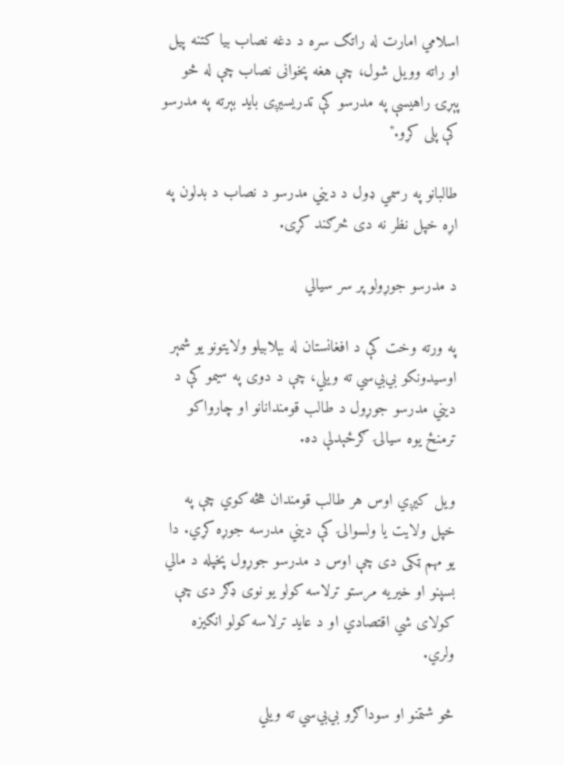اسلامي امارت له راتګ سره د دغه نصاب بیا کتنه پیل او راته وویل شول، چې هغه پخوانی نصاب چې له څو پېړۍ راهیسې په مدرسو کې تدریسیږی باید بېرته په مدرسو کې پلی کړو."

طالبانو په رسمي ډول د دیني مدرسو د نصاب د بدلون په اړه خپل نظر نه دی څرګند کړی.

د مدرسو جوړولو پر سر سیالي

په ورته وخت کې د افغانستان له بېلابیلو ولایتونو یو شمېر اوسیدونکو بي‌بي‌سي ته ویلي، چې د دوی په سیمو کې د دیني مدرسو جوړول د طالب قومندانانو او چارواکو ترمنځ یوه سیالۍ ګرځېدلې ده.

ویل کیږي اوس هر طالب قومندان هڅه کوي چې په خپل ولایت یا ولسوالۍ کې دیني مدرسه جوړه کړي. دا یو مهم ټکی دی چې اوس د مدرسو جوړول پخپله د مالي بسپنو او خیریه مرستو ترلاسه کولو یو نوی ډګر دی چې کولای شي اقتصادي او د عاید ترلاسه کولو انګیزه ولري.

څو شتمنو او سوداګرو بي‌بي‌سي ته ویلي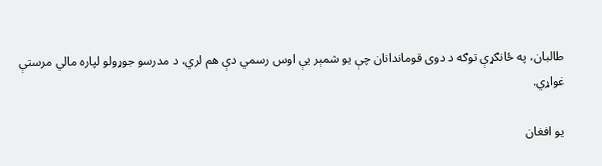طالبان، په ځانګړې توګه د دوی قوماندانان چې یو شمېر یې اوس رسمي دې هم لري، د مدرسو جوړولو لپاره مالي مرستې غواړي.

یو افغان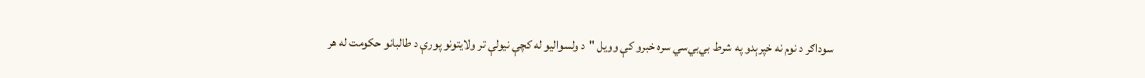سوداګر د نوم نه خپرېدو په شرط بي‌بي‌سي سره خبرو کې وویل "د ولسوالیو له کچې نیولې تر ولایتونو پورې د طالبانو حکومت له هر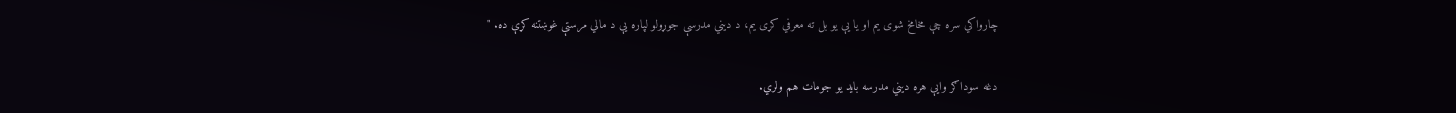چارواکي سره چې مخامخ شوی یم او یا یې یو بل ته معرفي کړی یم، د دیني مدرسې جوړولو لپاره یې د مالي مرستې غوښتنه کړې ده. "

دغه سوداګر وایې هره دیني مدرسه باید یو جومات هم ولري.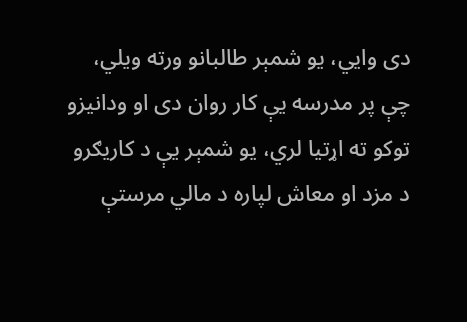دی وايي،‌ يو شمېر طالبانو ورته ویلي، چې پر مدرسه يې کار روان دی او ودانيزو توکو ته اړتيا لري، يو شمېر يې د کاریګرو د مزد او معاش لپاره د مالي مرستې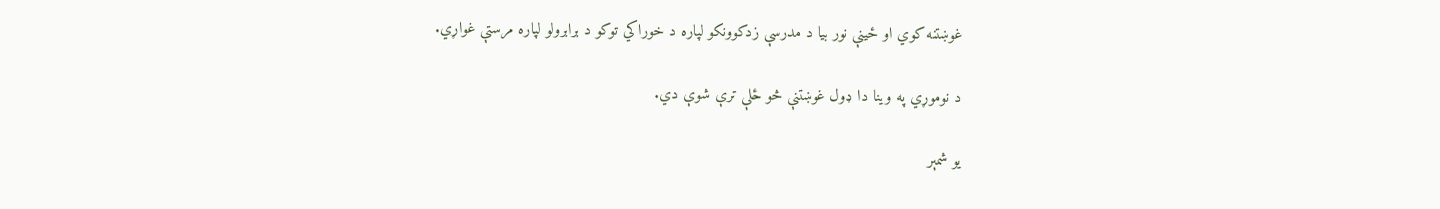غوښتنه کوي او ځينې نور بيا د مدرسې زدکوونکو لپاره د خوراکي توکو د برابرولو لپاره مرستې غواړي.

د نوموړي په وینا دا ډول غوښتنې څو ځلې ترې شوې دي.

یو شمېر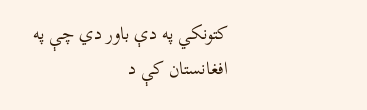کتونکي په دې باور دي چې په افغانستان کې د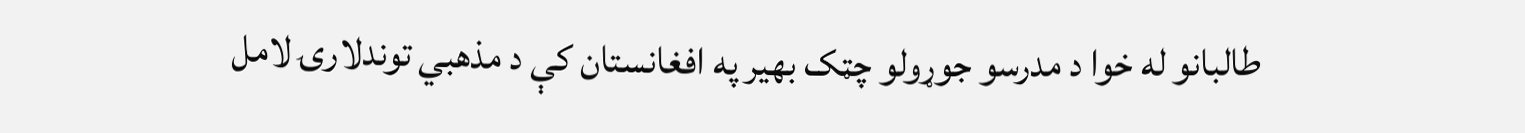طالبانو له خوا د مدرسو جوړولو چټک بهیر په افغانستان کې د مذهبي توندلارۍ لامل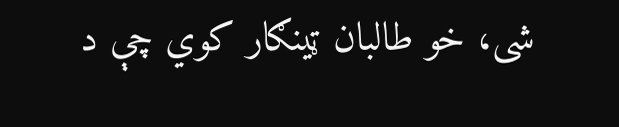شی، خو طالبان ټینګار کوي چې د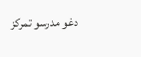دغو مدرسو تمرکز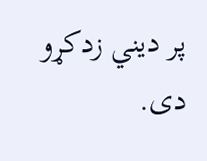پر دیني زدکړو دی.